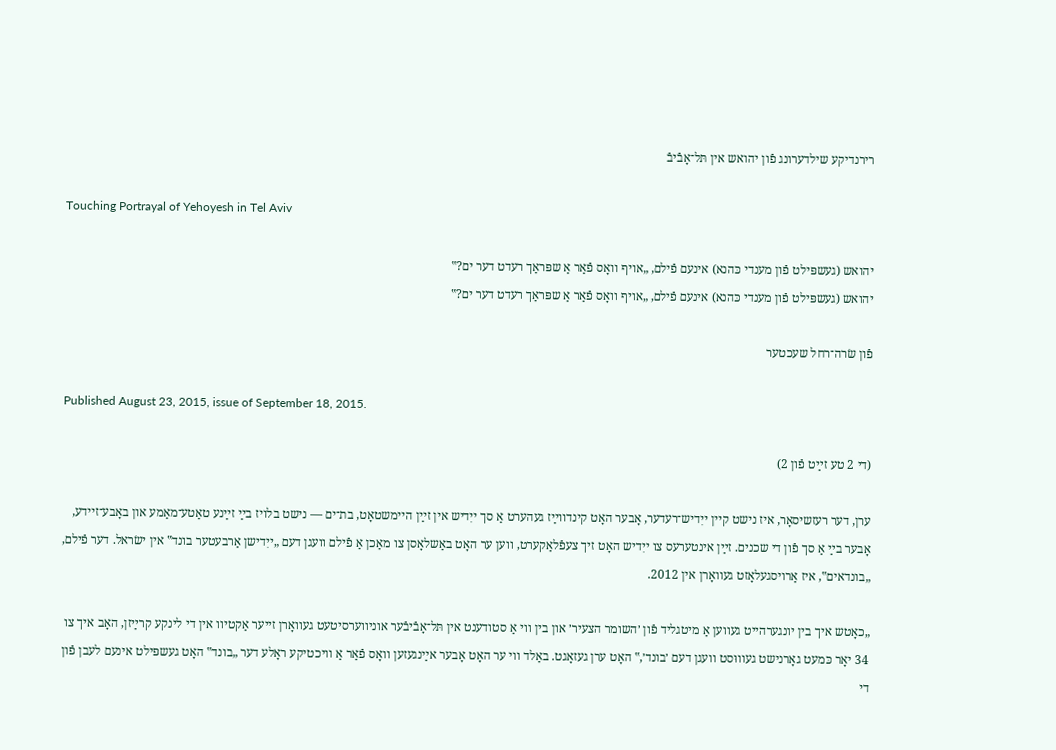רירנדיקע שילדערונג פֿון יהואש אין תּל־אָבֿיבֿ

Touching Portrayal of Yehoyesh in Tel Aviv

יהואש (געשפּילט פֿון מענדי כּהנא) אינעם פֿילם, „אויף וואָס פֿאַר אַ שפּראַך רעדט דער ים?‟
יהואש (געשפּילט פֿון מענדי כּהנא) אינעם פֿילם, „אויף וואָס פֿאַר אַ שפּראַך רעדט דער ים?‟

פֿון שׂרה־רחל שעכטער

Published August 23, 2015, issue of September 18, 2015.

(די 2 טע זײַט פֿון 2)

ערן, דער רעזשיסאָר, איז נישט קיין ייִדיש־רעדער, אָבער האָט קינדווײַז געהערט אַ סך ייִדיש אין זײַן היימשטאָט, בת־ים — נישט בלויז בײַ זײַנע טאַטע־מאַמע און באָבע־זיידע, אָבער בײַ אַ סך פֿון די שכנים. זײַן אינטערעס צו ייִדיש האָט זיך צעפֿלאַקערט, ווען ער האָט באַשלאָסן צו מאַכן אַ פֿילם וועגן דעם „ייִדישן אַרבעטער בונד‟ אין ישׂראל. דער פֿילם, „בונדאים‟, איז אַרויסגעלאָזט געוואָרן אין 2012.

„כאָטש איך בין יונגערהייט געווען אַ מיטגליד פֿון ׳השומר הצעיר׳ און בין ווי אַ סטודענט אין תּל־אָבֿיבֿער אוניווערסיטעט געוואָרן זייער אַקטיוו אין די לינקע קרײַזן, האָב איך צו 34 יאָר כּמעט גאָרנישט געוווּסט וועגן דעם ׳בונד׳,‟ האָט ערן געזאָגט. באַלד ווי ער האָט אָבער אײַנגעזען וואָס פֿאַר אַ וויכטיקע ראָלע דער „בונד‟ האָט געשפּילט אינעם לעבן פֿון די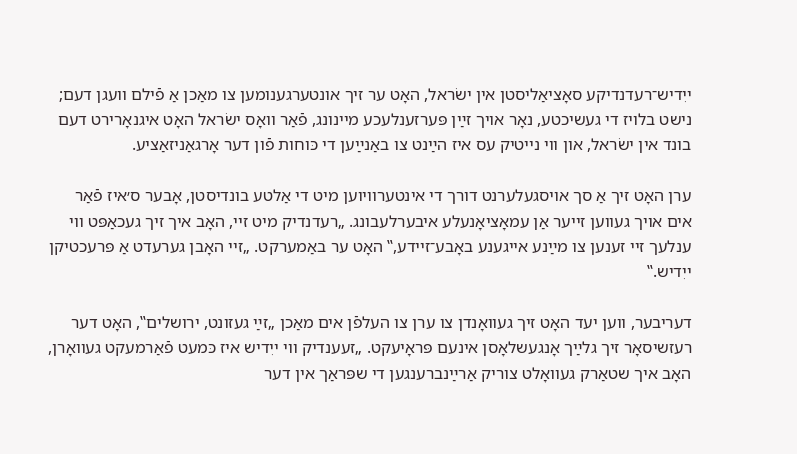ייִדיש־רעדנדיקע סאָציאַליסטן אין ישׂראל, האָט ער זיך אונטערגענומען צו מאַכן אַ פֿילם וועגן דעם; נישט בלויז די געשיכטע, נאָר אויך זײַן פּערזענלעכע מיינונג, פֿאַר וואָס ישׂראל האָט איגנאָרירט דעם בונד אין ישׂראל, און ווי נייטיק עס איז הײַנט צו באַנײַען די כּוחות פֿון דער אָרגאַניזאַציע.

ערן האָט זיך אַ סך אויסגעלערנט דורך די אינטערוויוען מיט די אַלטע בונדיסטן, אָבער ס׳איז פֿאַר אים אויך געווען זייער אַן עמאָציאָנעלע איבערלעבונג. „רעדנדיק מיט זיי, האָב איך זיך געכאַפּט ווי ענלעך זיי זענען צו מײַנע אייגענע באָבע־זיידע,‟ האָט ער באַמערקט. „זיי האָבן גערעדט אַ פּרעכטיקן ייִדיש.‟

דעריבער, ווען יעד האָט זיך געוואָנדן צו ערן צו העלפֿן אים מאַכן „זײַ געזונט, ירושלים‟, האָט דער רעזשיסאָר זיך גלײַך אָנגעשלאָסן אינעם פּראָיעקט. „זעענדיק ווי ייִדיש איז כּמעט פֿאַרמעקט געוואָרן, האָב איך שטאַרק געוואָלט צוריק אַרײַנברענגען די שפּראַך אין דער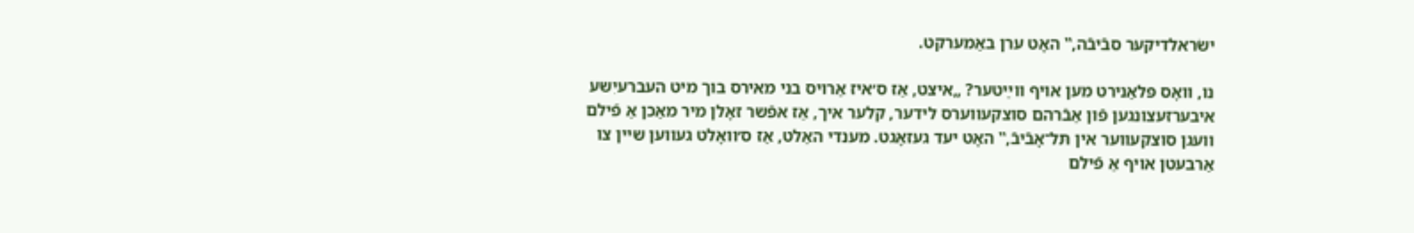ישׂראלדיקער סבֿיבֿה,‟ האָט ערן באַמערקט.

נו, וואָס פּלאַנירט מען אויף ווײַטער? „איצט, אַז ס׳איז אַרויס בני מאירס בוך מיט העברעיִשע איבערזעצונגען פֿון אַבֿרהם סוצקעווערס לידער, קלער איך, אַז אפֿשר זאָלן מיר מאַכן אַ פֿילם וועגן סוצקעווער אין תּל־אָבֿיבֿ,‟ האָט יעד געזאָגט. מענדי האַלט, אַז ס׳וואָלט געווען שיין צו אַרבעטן אויף אַ פֿילם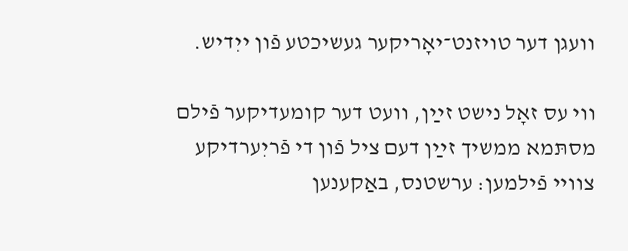וועגן דער טויזנט־יאָריקער געשיכטע פֿון ייִדיש.

ווי עס זאָל נישט זײַן, וועט דער קומעדיקער פֿילם מסתּמא ממשיך זײַן דעם ציל פֿון די פֿריִערדיקע צוויי פֿילמען: ערשטנס, באַקענען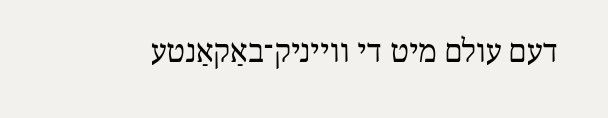דעם עולם מיט די ווייניק־באַקאַנטע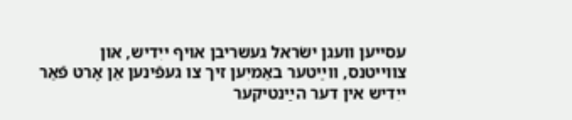עסייען וועגן ישׂראל געשריבן אויף ייִדיש, און צווייטנס, ווײַטער באַמיִען זיך צו געפֿינען אַן אָרט פֿאַר ייִדיש אין דער הײַנטיקער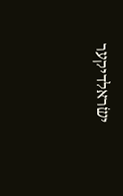ישׂראלדיקער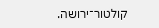קולטור־ירושה.